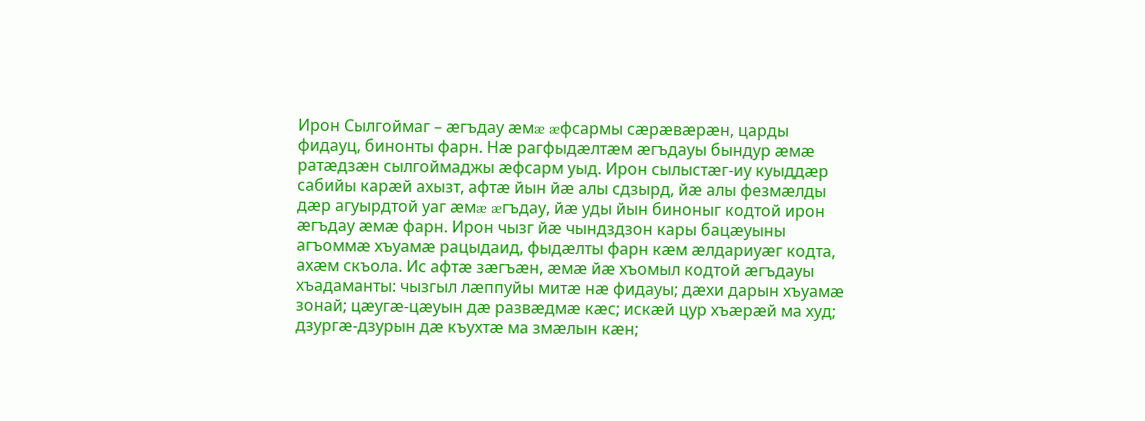Ирон Сылгоймаг – æгъдау æмæ æфсармы сæрæвæрæн, царды фидауц, бинонты фарн. Нæ рагфыдæлтæм æгъдауы бындур æмæ ратæдзæн сылгоймаджы æфсарм уыд. Ирон сылыстæг-иу куыддæр сабийы карæй ахызт, афтæ йын йæ алы сдзырд, йæ алы фезмæлды дæр агуырдтой уаг æмæ æгъдау, йæ уды йын биноныг кодтой ирон æгъдау æмæ фарн. Ирон чызг йæ чындздзон кары бацæуыны агъоммæ хъуамæ рацыдаид, фыдæлты фарн кæм æлдариуæг кодта, ахæм скъола. Ис афтæ зæгъæн, æмæ йæ хъомыл кодтой æгъдауы хъадаманты: чызгыл лæппуйы митæ нæ фидауы; дæхи дарын хъуамæ зонай; цæугæ-цæуын дæ развæдмæ кæс; искæй цур хъæрæй ма худ; дзургæ-дзурын дæ къухтæ ма змæлын кæн;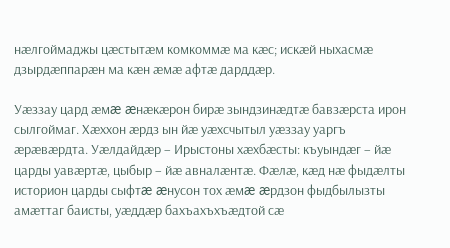нæлгоймаджы цæстытæм комкоммæ ма кæс; искæй ныхасмæ дзырдæппарæн ма кæн æмæ афтæ дарддæр.

Уæззау цард æмæ æнæкæрон бирæ зындзинæдтæ бавзæрста ирон сылгоймаг. Хæххон æрдз ын йæ уæхсчытыл уæззау уаргъ æрæвæрдта. Уæлдайдæр – Ирыстоны хæхбæсты: къуындæг – йæ царды уавæртæ, цыбыр – йæ авналæнтæ. Фæлæ, кæд нæ фыдæлты историон царды сыфтæ æнусон тох æмæ æрдзон фыдбылызты амæттаг баисты, уæддæр бахъахъхъæдтой сæ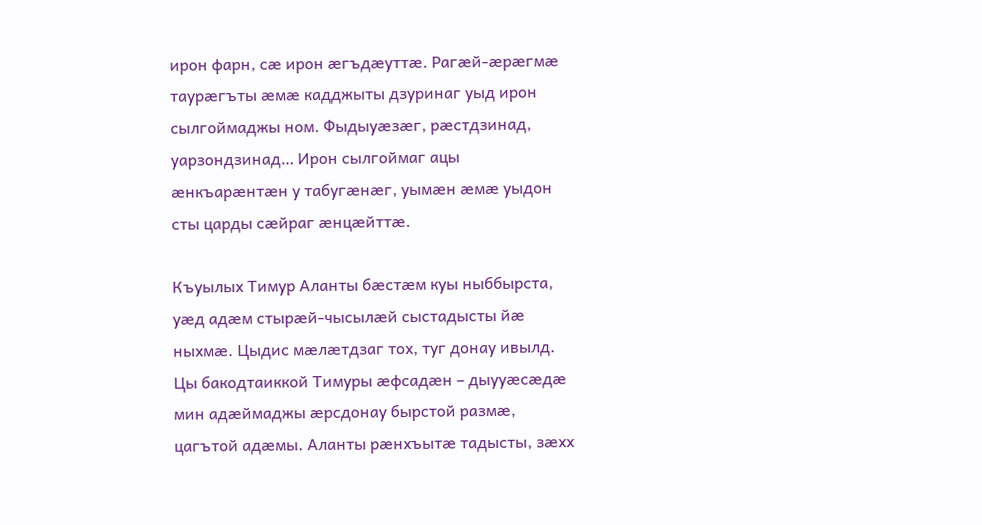ирон фарн, сæ ирон æгъдæуттæ. Рагæй-æрæгмæ таурæгъты æмæ кадджыты дзуринаг уыд ирон сылгоймаджы ном. Фыдыуæзæг, рæстдзинад, уарзондзинад… Ирон сылгоймаг ацы æнкъарæнтæн у табугæнæг, уымæн æмæ уыдон сты царды сæйраг æнцæйттæ.

Къуылых Тимур Аланты бæстæм куы ныббырста, уæд адæм стырæй-чысылæй сыстадысты йæ ныхмæ. Цыдис мæлæтдзаг тох, туг донау ивылд. Цы бакодтаиккой Тимуры æфсадæн – дыууæсæдæ мин адæймаджы æрсдонау бырстой размæ, цагътой адæмы. Аланты рæнхъытæ тадысты, зæхх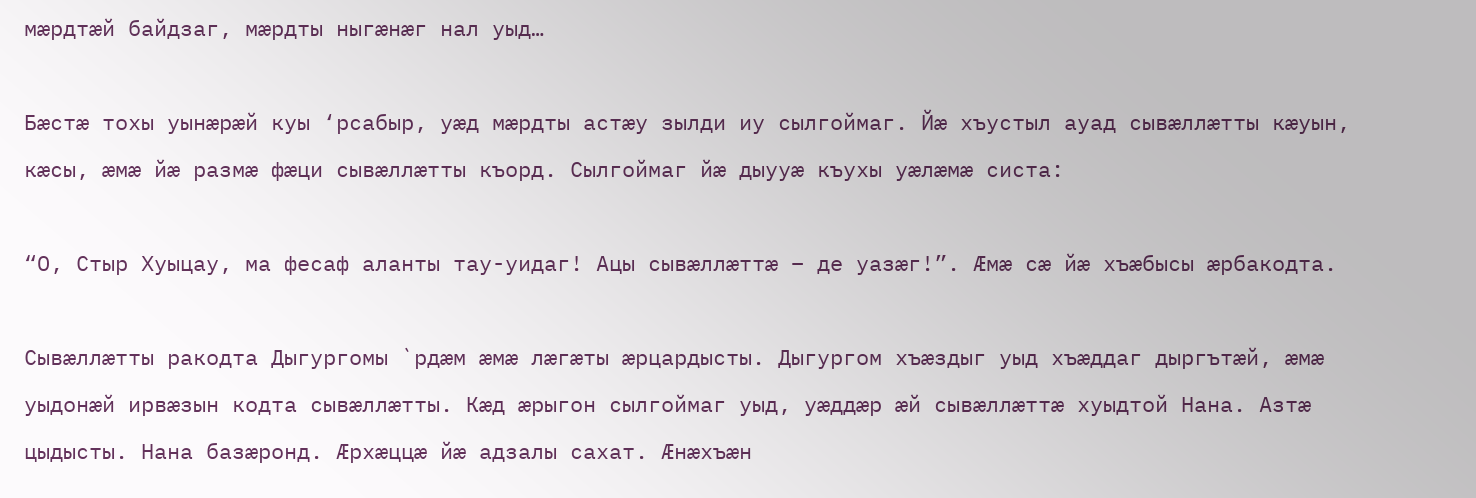мæрдтæй байдзаг, мæрдты ныгæнæг нал уыд…

Бæстæ тохы уынæрæй куы ‘рсабыр, уæд мæрдты астæу зылди иу сылгоймаг. Йæ хъустыл ауад сывæллæтты кæуын, кæсы, æмæ йæ размæ фæци сывæллæтты къорд. Сылгоймаг йæ дыууæ къухы уæлæмæ систа:

“О, Стыр Хуыцау, ма фесаф аланты тау-уидаг! Ацы сывæллæттæ – де уазæг!”. Æмæ сæ йæ хъæбысы æрбакодта.

Сывæллæтты ракодта Дыгургомы `рдæм æмæ лæгæты æрцардысты. Дыгургом хъæздыг уыд хъæддаг дыргътæй, æмæ уыдонæй ирвæзын кодта сывæллæтты. Кæд æрыгон сылгоймаг уыд, уæддæр æй сывæллæттæ хуыдтой Нана. Азтæ цыдысты. Нана базæронд. Æрхæццæ йæ адзалы сахат. Æнæхъæн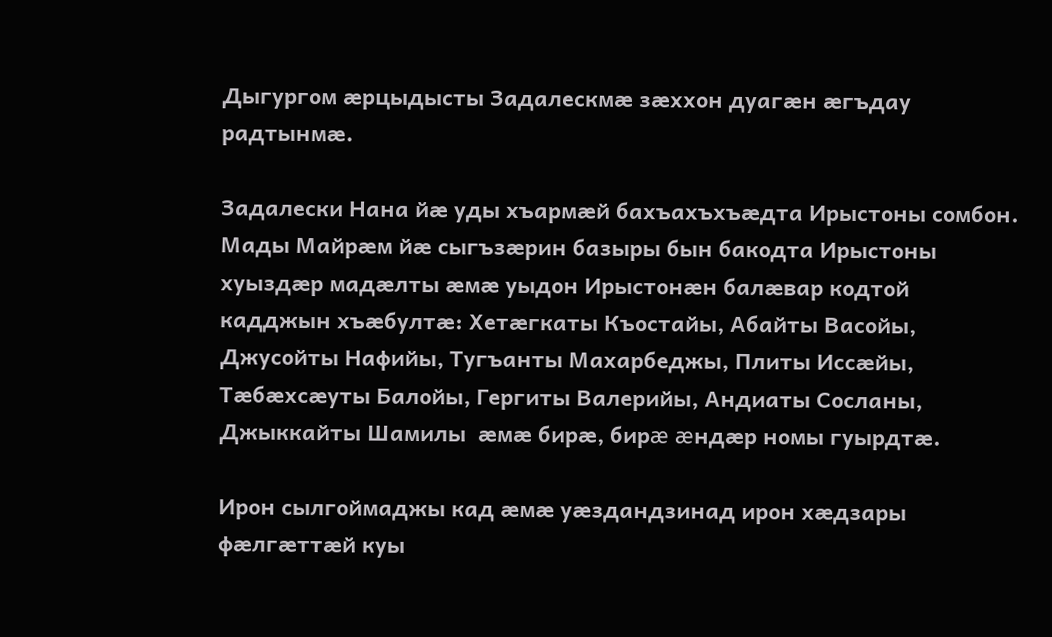Дыгургом æрцыдысты Задалескмæ зæххон дуагæн æгъдау радтынмæ.

Задалески Нана йæ уды хъармæй бахъахъхъæдта Ирыстоны сомбон. Мады Майрæм йæ сыгъзæрин базыры бын бакодта Ирыстоны хуыздæр мадæлты æмæ уыдон Ирыстонæн балæвар кодтой кадджын хъæбултæ: Хетæгкаты Къостайы, Абайты Васойы, Джусойты Нафийы, Тугъанты Махарбеджы, Плиты Иссæйы, Тæбæхсæуты Балойы, Гергиты Валерийы, Андиаты Сосланы, Джыккайты Шамилы  æмæ бирæ, бирæ æндæр номы гуырдтæ.

Ирон сылгоймаджы кад æмæ уæздандзинад ирон хæдзары фæлгæттæй куы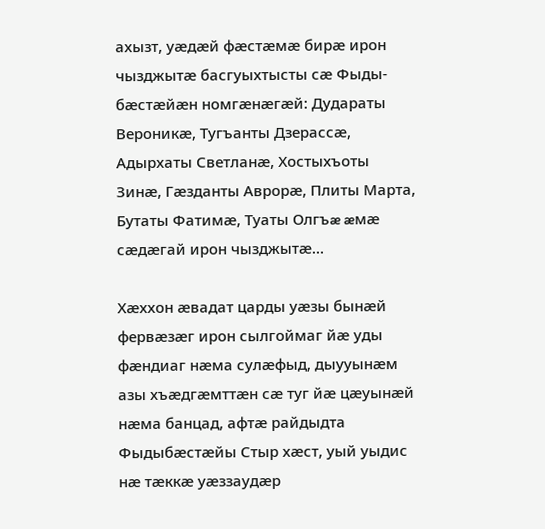ахызт, уæдæй фæстæмæ бирæ ирон чызджытæ басгуыхтысты сæ Фыды-бæстæйæн номгæнæгæй: Дудараты Вероникæ, Тугъанты Дзерассæ, Адырхаты Светланæ, Хостыхъоты Зинæ, Гæзданты Аврорæ, Плиты Марта, Бутаты Фатимæ, Туаты Олгъæ æмæ сæдæгай ирон чызджытæ…

Хæххон æвадат царды уæзы бынæй фервæзæг ирон сылгоймаг йæ уды фæндиаг нæма сулæфыд, дыууынæм азы хъæдгæмттæн сæ туг йæ цæуынæй нæма банцад, афтæ райдыдта Фыдыбæстæйы Стыр хæст, уый уыдис нæ тæккæ уæззаудæр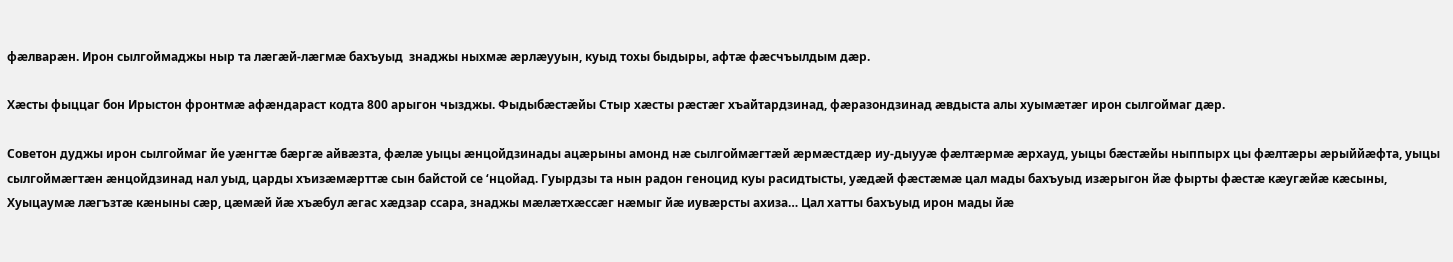фæлварæн. Ирон сылгоймаджы ныр та лæгæй-лæгмæ бахъуыд  знаджы ныхмæ æрлæууын, куыд тохы быдыры, афтæ фæсчъылдым дæр.

Хæсты фыццаг бон Ирыстон фронтмæ афæндараст кодта 800 арыгон чызджы. Фыдыбæстæйы Стыр хæсты рæстæг хъайтардзинад, фæразондзинад æвдыста алы хуымæтæг ирон сылгоймаг дæр.

Советон дуджы ирон сылгоймаг йе уæнгтæ бæргæ айвæзта, фæлæ уыцы æнцойдзинады ацæрыны амонд нæ сылгоймæгтæй æрмæстдæр иу-дыууæ фæлтæрмæ æрхауд, уыцы бæстæйы ныппырх цы фæлтæры æрыййæфта, уыцы сылгоймæгтæн æнцойдзинад нал уыд, царды хъизæмæрттæ сын байстой се ‘нцойад. Гуырдзы та нын радон геноцид куы расидтысты, уæдæй фæстæмæ цал мады бахъуыд изæрыгон йæ фырты фæстæ кæугæйæ кæсыны, Хуыцаумæ лæгъзтæ кæныны сæр, цæмæй йæ хъæбул æгас хæдзар ссара, знаджы мæлæтхæссæг нæмыг йæ иувæрсты ахиза… Цал хатты бахъуыд ирон мады йæ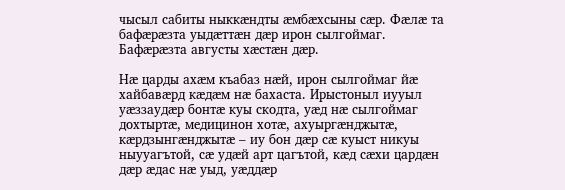чысыл сабиты ныккæндты æмбæхсыны сæр. Фæлæ та бафæрæзта уыдæттæн дæр ирон сылгоймаг. Бафæрæзта августы хæстæн дæр.

Нæ царды ахæм къабаз нæй, ирон сылгоймаг йæ хайбавæрд кæдæм нæ бахаста. Ирыстоныл иууыл уæззаудæр бонтæ куы скодта, уæд нæ сылгоймаг дохтыртæ, медицинон хотæ, ахуыргæнджытæ, кæрдзынгæнджытæ – иу бон дæр сæ куыст никуы ныууагътой, сæ удæй арт цагътой, кæд сæхи цардæн дæр æдас нæ уыд, уæддæр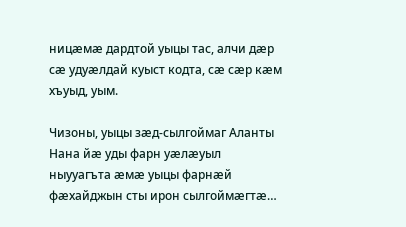ницæмæ дардтой уыцы тас, алчи дæр сæ удуæлдай куыст кодта, сæ сæр кæм хъуыд, уым.

Чизоны, уыцы зæд-сылгоймаг Аланты Нана йæ уды фарн уæлæуыл ныууагъта æмæ уыцы фарнæй фæхайджын сты ирон сылгоймæгтæ…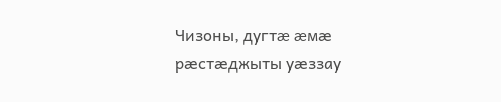Чизоны, дугтæ æмæ рæстæджыты уæззау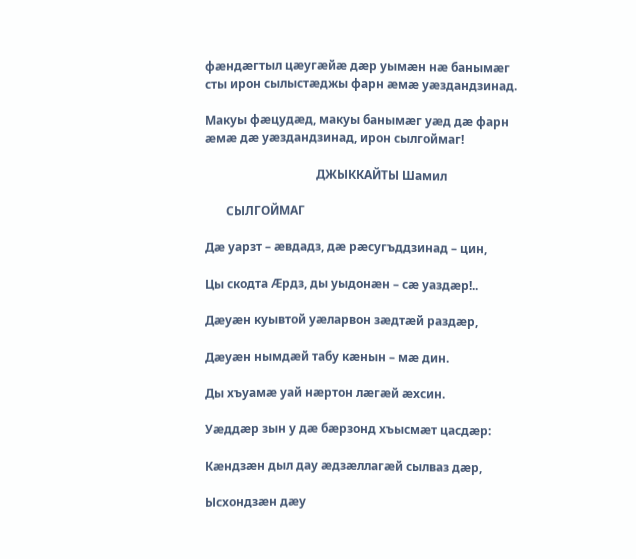фæндæгтыл цæугæйæ дæр уымæн нæ банымæг сты ирон сылыстæджы фарн æмæ уæздандзинад.

Макуы фæцудæд, макуы банымæг уæд дæ фарн æмæ дæ уæздандзинад, ирон сылгоймаг!

                                     ДЖЫККАЙТЫ Шамил

       СЫЛГОЙМАГ

Дæ уарзт – æвдадз, дæ рæсугъддзинад – цин,

Цы скодта Æрдз, ды уыдонæн – сæ уаздæр!..

Дæуæн куывтой уæларвон зæдтæй раздæр,

Дæуæн нымдæй табу кæнын – мæ дин.

Ды хъуамæ уай нæртон лæгæй æхсин.

Уæддæр зын у дæ бæрзонд хъысмæт цасдæр:

Кæндзæн дыл дау æдзæллагæй сылваз дæр,

Ысхондзæн дæу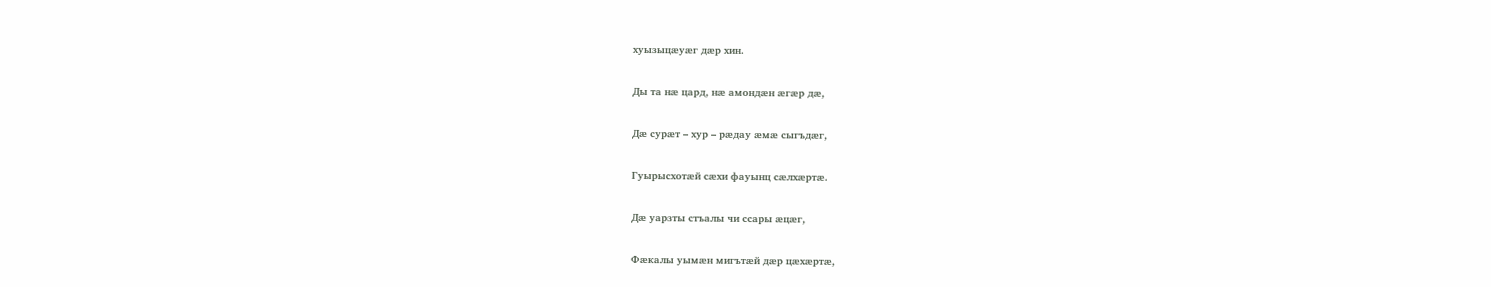хуызыцæуæг дæр хин.

Ды та нæ цард, нæ амондæн æгæр дæ,

Дæ сурæт – хур – рæдау æмæ сыгъдæг,

Гуырысхотæй сæхи фауынц сæлхæртæ.

Дæ уарзты стъалы чи ссары æцæг,

Фæкалы уымæн мигътæй дæр цæхæртæ,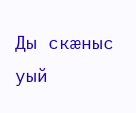Ды скæныс уый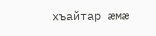хъайтар æмæ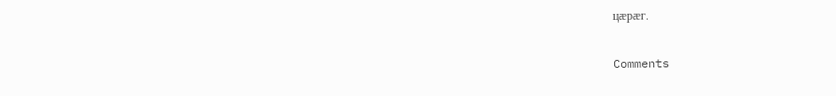цæрæг.

Comments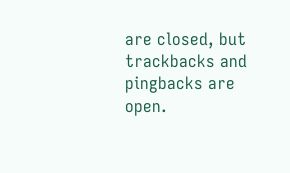are closed, but trackbacks and pingbacks are open.